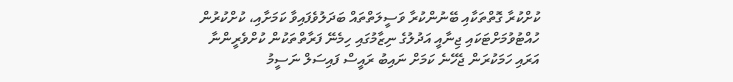ކުށްކުރާ ގޮތްތަކާއި ބޭނުންކުރާ ވަސީލަތްތައް ބަދަލުވެފައިވާ ކަމަށާއި، ކުށްކުރުން ހުއްޓުވުމަށްޓަކައި ޖިނާއީ އަދުލުގެ ނިޒާމުގައި ހިމެނޭ ފަރާތްތަކުން ކުށްވެރީންނާ އަރައި ހަމަކުރަން ޖެހޭނެ ކަމަށް ނައިބު ރައީސް ފައިސަލް ނަސީމު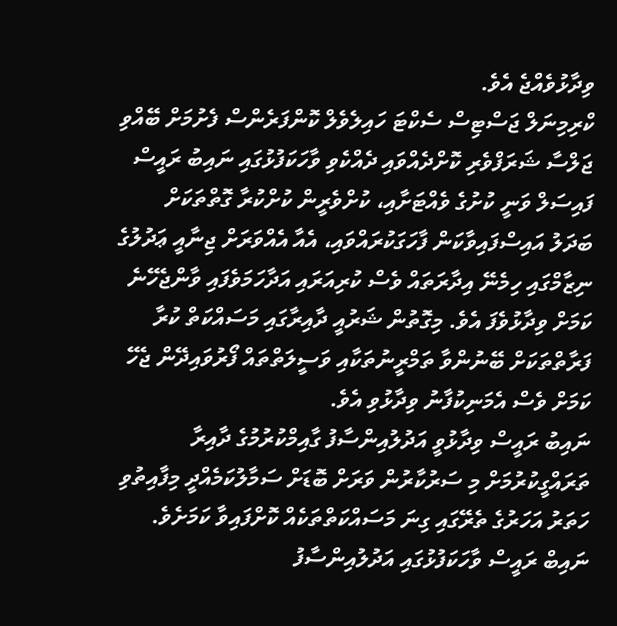ވިދާޅުވެއްޖެ އެވެ.
ކްރިމިނަލް ޖަސްޓިސް ސެކްޓަ ހައިލެވެލް ކޮންފަރެންސް ފެށުމަށް ބޭއްވި ޖަލްސާ ޝަރަފްވެރި ކޮށްދެއްވައި ދެއްކެވި ވާހަކަފުޅުގައި ނައިބު ރައީސް ފައިސަލް ވަނީ ކުށުގެ ވެއްޓަށާއި، ކުށްވެރީން ކުށްކުރާ ގޮތްތަކަށް ބަދަލު އައިސްފައިވާކަން ފާހަގަކުރައްވައި، އެއާ އެއްވަރަށް ޖިނާއީ ޢަދުލުގެ ނިޒާމްގައި ހިމެނޭ އިދާރަތައް ވެސް ކުރިއަރައި އަދާހަމަވެފައި ވާންޖެހޭނެ ކަމަށް ވިދާޅުވެފަ އެވެ. މިގޮތުން ޝަރުއީ ދާއިރާގައި މަސައްކަތް ކުރާ ފަރާތްތަކަށް ބޭނުންވާ ތަމްރީނުތަކާއި ވަސީލަތްތައް ފޯރުވައިދޭން ޖެހޭ ކަމަށް ވެސް އެމަނިކުފާނު ވިދާޅުވި އެވެ.
ނައިބު ރައީސް ވިދާޅުވީ އަދުލުއިންސާފު ގާއިމްކުރުމުގެ ދާއިރާ ތަރައްގީކުރުމަށް މި ސަރުކާރުން ވަރަށް ބޮޑަށް ސަމާލުކަމެއްދީ މިފާއިތުވި ހަތަރު އަހަރުގެ ތެރޭގައި ގިނަ މަސައްކަތްތަކެއް ކޮށްފައިވާ ކަމަށެވެ.
ނައިބް ރައީސް ވާހަކަފުޅުގައި އަދުލުއިންސާފު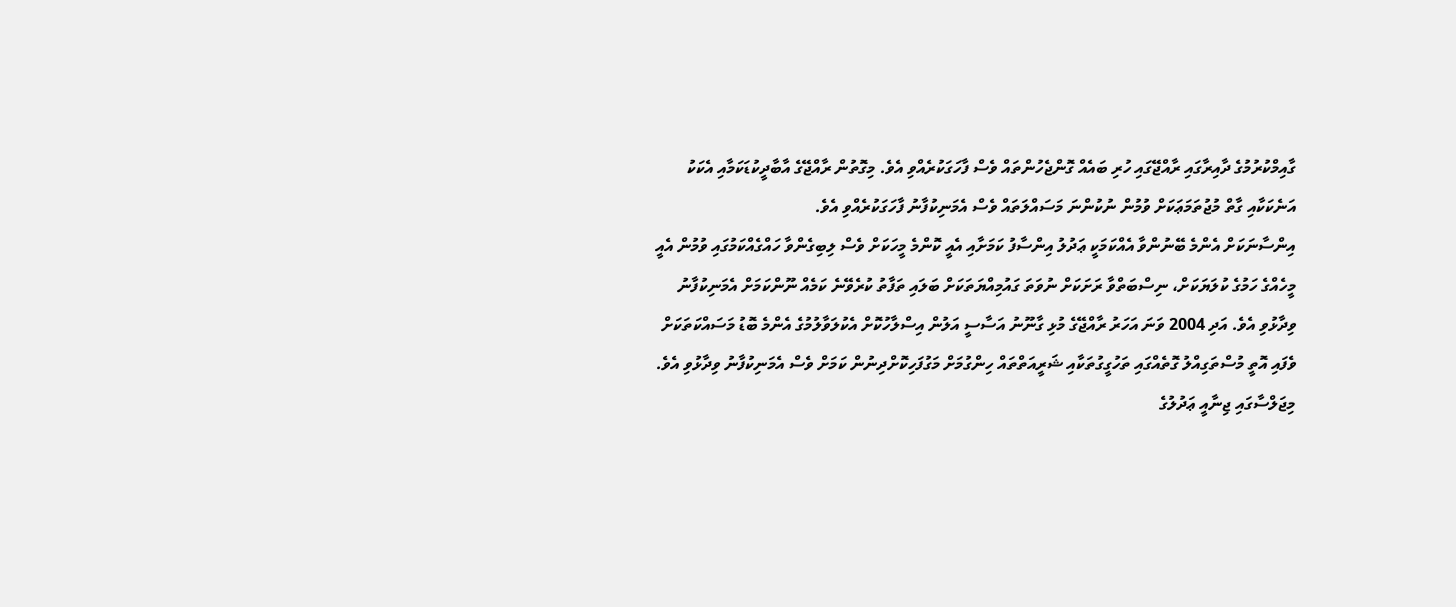ގާއިމްކުރުމުގެ ދާއިރާގައި ރާއްޖޭގައި ހުރި ބައެއް ގޮންޖެހުންތައް ވެސް ފާހަގަކުރެއްވި އެވެ. މިގޮތުން ރާއްޖޭގެ އާބާދީކުޑަކަމާއި އެކަކު އަނެކަކާއި ގާތް މުޖުތަމަޢަކަށް ވުމުން ނުކުންނަ މަސައްލަތައް ވެސް އެމަނިކުފާނު ފާހަގަކުރެއްވި އެވެ.
އިންސާނަކަށް އެންމެ ބޭނުންވާ އެއްކަމަކީ ޢަދުލު އިންސާފު ކަމަށާއި އެއީ ކޮންމެ މީހަކަށް ވެސް ލިބިގެންވާ ހައްގެއްކަމުގައި ވުމުން އެއީ މީހެއްގެ ހަމުގެ ކުލަޔަކަށް، ނިސްބަތްވާ ރަށަކަށް ނުވަތަ ގައުމިއްޔަތަކަށް ބަލައި ތަފާތު ކުރެވޭނެ ކަމެއް ނޫންކަމަށް އެމަނިކުފާނު ވިދާޅުވި އެވެ. އަދި 2004 ވަނަ އަހަރު ރާއްޖޭގެ މުޅި ގާނޫނު އަސާސީ އަލުން އިސްލާހުކޮށް އެކުލަވާލުމުގެ އެންމެ ބޮޑު މަސައްކަތަކަށް ވެފައި އޮތީ މުސްތަގިއްލު ގޮތެއްގައި ތަހުގީގުތަކާއި ޝަރީއަތްތައް ހިންގުމަށް މަގުފަހިކޮށްދިނުން ކަމަށް ވެސް އެމަނިކުފާނު ވިދާޅުވި އެވެ.
މިޖަލްސާގައި ޖިނާއީ ޢަދުލުގެ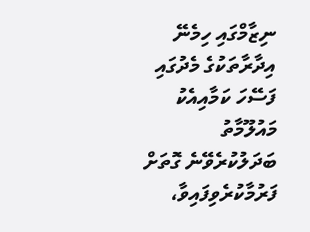ނިޒާމްގައި ހިމެނޭ އިދާރާތަކުގެ މެދުގައި ފަސޭހަ ކަމާއިއެކު މައުލޫމާތު ބަދަލުކުރެވޭނެ ގޮތަށް ފަރުމާކުރެވިފައިވާ،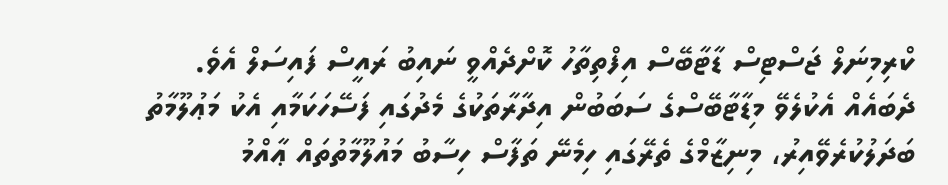ކްރިމިނަލް ޖަސްޓިސް ޑާޓާބޭސް އިފްތިތާހު ކޮށްދެއްވީ ނައިބު ރައީސް ފައިސަލް އެވެ. ދެބައެއް އެކުލެވޭ މިޑާޓާބޭސްގެ ސަބަބުން އިދާރާތަކުގެ މެދުގައި ފަސޭހަކަމާއި އެކު މަޢުލޫމާތު ބަދަލުކުރެވޭއިރު، މިނިޒާމްގެ ތެރޭގައި ހިމެނޭ ތަފާސް ހިސާބު މައުލޫމާތުތައް ޢާއްމު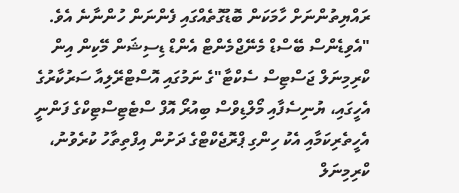ރައްޔިތުންނަށް ހާމަކަން ބޮޑުގޮތެއްގައި ފެންނަން ހުންނާނެ އެވެ.
"އެވިޑެންސް ބޭސްޑް މެނޭޖްމެންޓް އެންޑް ޑިސިޝަން މޭކިން އިން ކްރިމިނަލް ޖަސްޓިސް ސެކްޓާ"ގެ ނަމުގައި އޮސްޓްރޭލިއާ ސަރުކާރުގެ އެހީގައި، ޔުނިސެފާއި މޯލްޑިވްސް ބިއުރޯ އޮފް ސްޓެޓިސްޓިކްގެ ފަންނީ އެހީތެރިކަމާއި އެކު ހިންގި ޕްރޮޖެކްޓްގެ ދަށުން އިފްތިތާހު ކުރެވުނު، ކްރިމިނަލް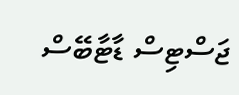ޖަސްޓިސް ޑާޓާބޭސް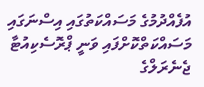އުފެއްދުމުގެ މަސައްކަތުގައި އިސްނަގައި މަސައްކަތްކޮށްފައި ވަނީ ޕްރޮސެކިއުޓާ ޖެނެރަލްގެ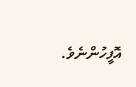އޮފީހުންނެވެ.